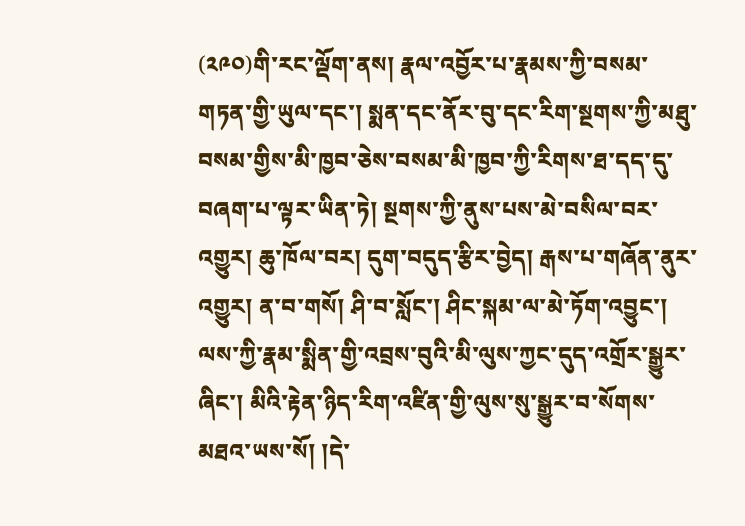(༢༩༠)གི་རང་ལྡོག་ནས། རྣལ་འབྱོར་པ་རྣམས་ཀྱི་བསམ་གཏན་གྱི་ཡུལ་དང་། སྨན་དང་ནོར་བུ་དང་རིག་སྔགས་ཀྱི་མཐུ་བསམ་གྱིས་མི་ཁྱབ་ཅེས་བསམ་མི་ཁྱབ་ཀྱི་རིགས་ཐ་དད་དུ་བཞག་པ་ལྟར་ཡིན་ཏེ། སྔགས་ཀྱི་ནུས་པས་མེ་བསིལ་བར་འགྱུར། ཆུ་ཁོལ་བར། དུག་བདུད་རྩིར་བྱེད། རྒས་པ་གཞོན་ནུར་འགྱུར། ན་བ་གསོ། ཤི་བ་སློང་། ཤིང་སྐམ་ལ་མེ་ཏོག་འབྱུང་། ལས་ཀྱི་རྣམ་སྨིན་གྱི་འབྲས་བུའི་མི་ལུས་ཀྱང་དུད་འགྲོར་སྒྱུར་ཞིང་། མིའི་རྟེན་ཉིད་རིག་འཛིན་གྱི་ལུས་སུ་སྒྱུར་བ་སོགས་མཐའ་ཡས་སོ། །དེ་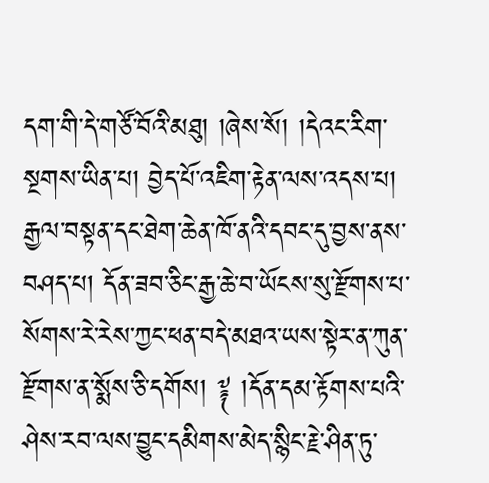དག་གི་དེ་གཙོ་བོའི་མཐུ། །ཞེས་སོ། །དེའང་རིག་སྔགས་ཡིན་པ། བྱེད་པོ་འཇིག་རྟེན་ལས་འདས་པ། རྒྱལ་བསྟན་དང་ཐེག་ཆེན་ཁོ་ནའི་དབང་དུ་བྱས་ནས་བཤད་པ། དོན་ཟབ་ཅིང་རྒྱ་ཆེ་བ་ཡོངས་སུ་རྫོགས་པ་སོགས་རེ་རེས་ཀྱང་ཕན་བདེ་མཐའ་ཡས་སྟེར་ན་ཀུན་རྫོགས་ན་སྨོས་ཅི་དགོས། ༈ །དོན་དམ་རྟོགས་པའི་ཤེས་རབ་ལས་བྱུང་དམིགས་མེད་སྙིང་རྗེ་ཤིན་ཏུ་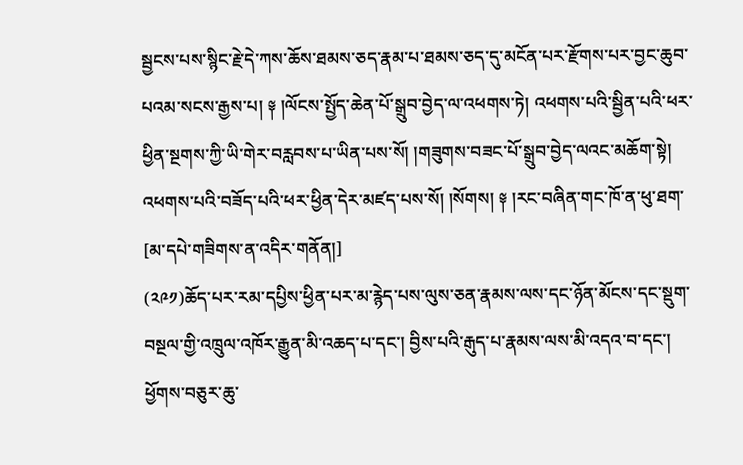སྦྱངས་པས་སྙིང་རྗེ་དེ་ཀས་ཆོས་ཐམས་ཅད་རྣམ་པ་ཐམས་ཅད་དུ་མངོན་པར་རྫོགས་པར་བྱང་ཆུབ་པའམ་སངས་རྒྱས་པ། ༈ །ལོངས་སྤྱོད་ཆེན་པོ་སྒྲུབ་བྱེད་ལ་འཕགས་ཏེ། འཕགས་པའི་སྦྱིན་པའི་ཕར་ཕྱིན་སྔགས་ཀྱི་ཡི་གེར་བརླབས་པ་ཡིན་པས་སོ། །གཟུགས་བཟང་པོ་སྒྲུབ་བྱེད་ལའང་མཆོག་སྟེ། འཕགས་པའི་བཟོད་པའི་ཕར་ཕྱིན་དེར་མཛད་པས་སོ། །སོགས། ༈ །རང་བཞིན་གང་ཁོ་ན་ཕུ་ཐག་
[མ་དཔེ་གཟིགས་ན་འདིར་གནོན།]
(༢༩༡)ཆོད་པར་རམ་དཔྱིས་ཕྱིན་པར་མ་རྙེད་པས་ལུས་ཅན་རྣམས་ལས་དང་ཉོན་མོངས་དང་སྡུག་བསྔལ་གྱི་འཁྲུལ་འཁོར་རྒྱུན་མི་འཆད་པ་དང་། བྱིས་པའི་རྒུད་པ་རྣམས་ལས་མི་འདའ་བ་དང་། ཕྱོགས་བཅུར་ཆུ་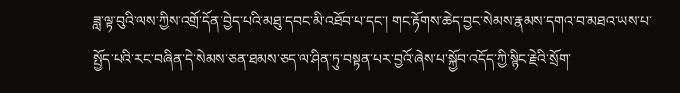ཟླ་ལྟ་བུའི་ལས་ཀྱིས་འགྲོ་དོན་བྱེད་པའི་མཐུ་དབང་མི་འཐོབ་པ་དང་། གང་རྟོགས་ཆེད་བྱང་སེམས་རྣམས་དགའ་བ་མཐའ་ཡས་པ་སྤྱོད་པའི་རང་བཞིན་དེ་སེམས་ཅན་ཐམས་ཅད་ལ་ཤིན་ཏུ་བསྟན་པར་བྱའོ་ཞེས་པ་སྐྱོབ་འདོད་ཀྱི་སྙིང་རྗེའི་སྲོག་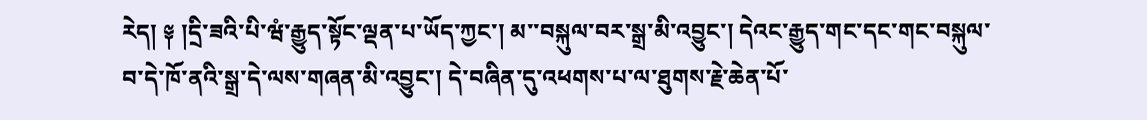རེད། ༈ །དྲི་ཟའི་པི་ཝཾ་རྒྱུད་སྟོང་ལྡན་པ་ཡོད་ཀྱང་། མ་་བསྐུལ་བར་སྒྲ་མི་འབྱུང་། དེའང་རྒྱུད་གང་དང་གང་བསྐུལ་བ་དེ་ཁོ་ནའི་སྒྲ་དེ་ལས་གཞན་མི་འབྱུང་། དེ་བཞིན་དུ་འཕགས་པ་ལ་ཐུགས་རྗེ་ཆེན་པོ་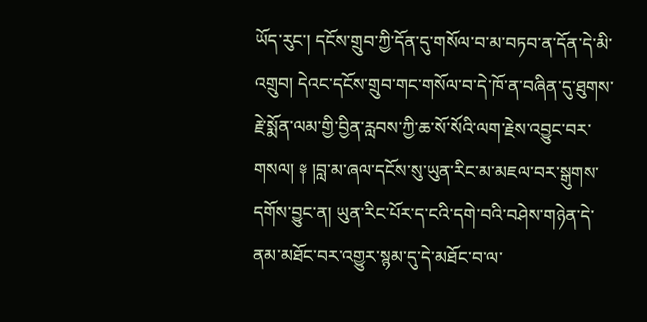ཡོད་རུང་། དངོས་གྲུབ་ཀྱི་དོན་དུ་གསོལ་བ་མ་བཏབ་ན་དོན་དེ་མི་འགྲུབ། དེའང་དངོས་གྲུབ་གང་གསོལ་བ་དེ་ཁོ་ན་བཞིན་དུ་ཐུགས་རྗེ་སྨོན་ལམ་གྱི་བྱིན་རླབས་ཀྱི་ཆ་སོ་སོའི་ལག་རྗེས་འབྱུང་བར་གསལ། ༈ །བླ་མ་ཞལ་དངོས་སུ་ཡུན་རིང་མ་མཇལ་བར་སྒུགས་དགོས་བྱུང་ན། ཡུན་རིང་པོར་ད་ངའི་དགེ་བའི་བཤེས་གཉེན་དེ་ནམ་མཐོང་བར་འགྱུར་སྙམ་དུ་དེ་མཐོང་བ་ལ་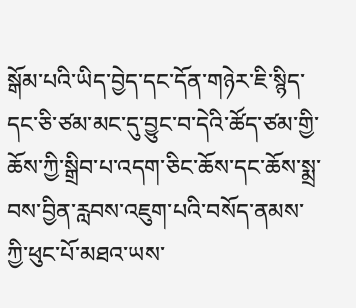སྒོམ་པའི་ཡིད་བྱེད་དང་དོན་གཉེར་ཇི་སྙིད་དང་ཅི་ཙམ་མང་དུ་བྱུང་བ་དེའི་ཚོད་ཙམ་གྱི་ཆོས་ཀྱི་སྒྲིབ་པ་འདག་ཅིང་ཆོས་དང་ཆོས་སྨྲ་བས་བྱིན་རླབས་འཇུག་པའི་བསོད་ནམས་ཀྱི་ཕུང་པོ་མཐའ་ཡས་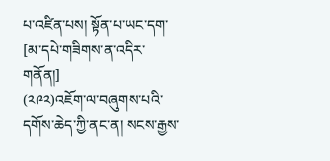པ་འཛིན་པས། སྟོན་པ་ཡང་དག་
[མ་དཔེ་གཟིགས་ན་འདིར་གནོན།]
(༢༩༢)འཇོག་ལ་བཞུགས་པའི་དགོས་ཆེད་ཀྱི་ནང་ན། སངས་རྒྱས་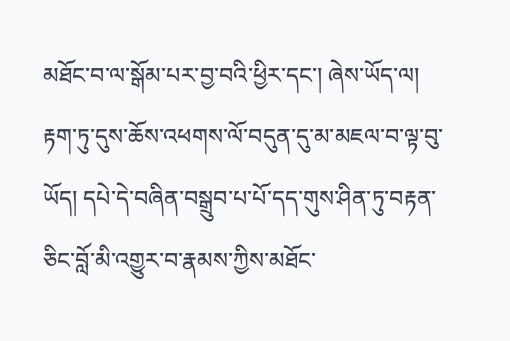མཐོང་བ་ལ་སྒོམ་པར་བྱ་བའི་ཕྱིར་དང་། ཞེས་ཡོད་ལ། རྟག་ཏུ་དུས་ཆོས་འཕགས་ལོ་བདུན་དུ་མ་མཇལ་བ་ལྟ་བུ་ཡོད། དཔེ་དེ་བཞིན་བསྒྲུབ་པ་པོ་དད་གུས་ཤིན་ཏུ་བརྟན་ཅིང་བློ་མི་འགྱུར་བ་རྣམས་ཀྱིས་མཐོང་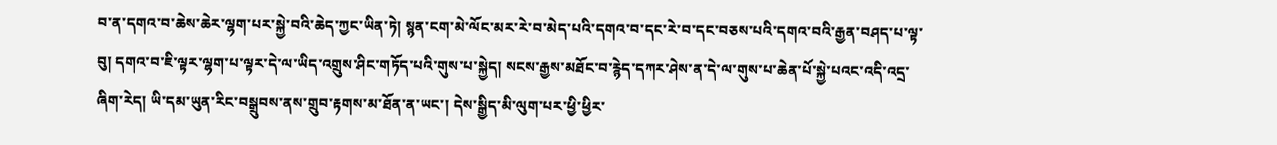བ་ན་དགའ་བ་ཆེས་ཆེར་ལྷག་པར་སྐྱེ་བའི་ཆེད་ཀྱང་ཡིན་ཏེ། སྙན་ངག་མེ་ལོང་མར་རེ་བ་མེད་པའི་དགའ་བ་དང་རེ་བ་དང་བཅས་པའི་དགའ་བའི་རྒྱན་བཤད་པ་ལྟ་བུ། དགའ་བ་ཇི་ལྟར་ལྷག་པ་ལྟར་དེ་ལ་ཡིད་འགྲུས་ཤིང་གཏོད་པའི་གུས་པ་སྐྱེད། སངས་རྒྱས་མཐོང་བ་རྙེད་དཀར་ཤེས་ན་དེ་ལ་གུས་པ་ཆེན་པོ་སྐྱེ་པའང་འདི་འདྲ་ཞིག་རེད། ཡི་དམ་ཡུན་རིང་བསྒྲུབས་ནས་གྲུབ་རྟགས་མ་ཐོན་ན་ཡང་། དེས་སྒྱིད་མི་ལུག་པར་ཕྱི་ཕྱིར་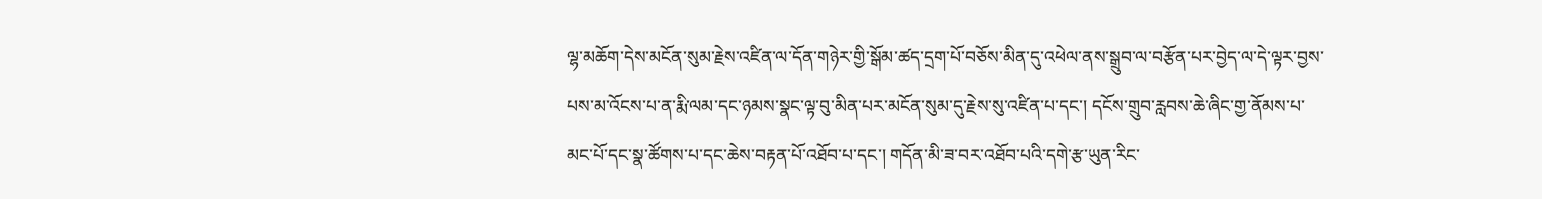ལྷ་མཆོག་དེས་མངོན་སུམ་རྗེས་འཛིན་ལ་དོན་གཉེར་གྱི་སྒོམ་ཚད་དྲག་པོ་བཅོས་མིན་དུ་འཕེལ་ནས་སྒྲུབ་ལ་བརྩོན་པར་བྱེད་ལ་དེ་ལྟར་བྱས་པས་མ་འོངས་པ་ན་རྨི་ལམ་དང་ཉམས་སྣང་ལྟ་བུ་མིན་པར་མངོན་སུམ་དུ་རྗེས་སུ་འཛིན་པ་དང་། དངོས་གྲུབ་རླབས་ཆེ་ཞིང་གྱ་ནོམས་པ་མང་པོ་དང་སྣ་ཚོགས་པ་དང་ཆེས་བརྟན་པོ་འཐོབ་པ་དང་། གདོན་མི་ཟ་བར་འཐོབ་པའི་དགེ་རྩ་ཡུན་རིང་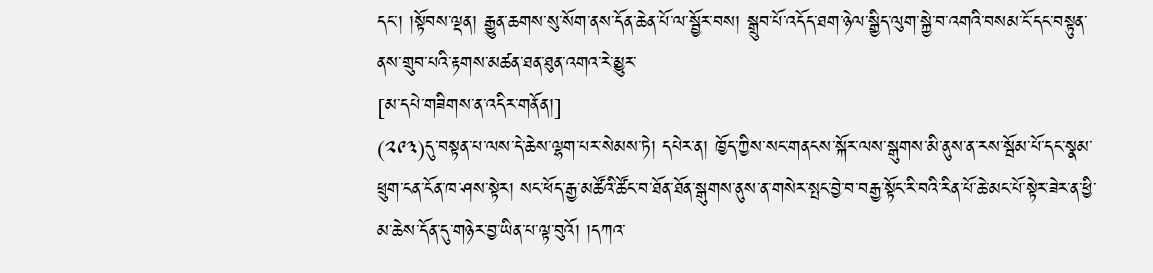དང་། །སྟོབས་ལྡན། རྒྱུན་ཆགས་སུ་སོག་ནས་དོན་ཆེན་པོ་ལ་སྦྱོར་བས། སྒྲུབ་པོ་འདོད་ཐག་ཉེལ་སྒྱིད་ལུག་སྐྱེ་བ་འགའི་བསམ་ངོ་དང་བསྟུན་ནས་གྲུབ་པའི་རྟགས་མཚན་ཐན་ཐུན་འགའ་རེ་མྱུར་
[མ་དཔེ་གཟིགས་ན་འདིར་གནོན།]
(༢༩༣)དུ་བསྟན་པ་ལས་དེ་ཆེས་ལྷག་པར་སེམས་ཏེ། དཔེར་ན། ཁྱོད་ཀྱིས་སང་གནངས་སྐོར་ལས་སྒུགས་མི་ནུས་ན་རས་སྦོམ་པོ་དང་སྣམ་ཕྲུག་ངན་ངོན་ཁ་ཤས་སྟེར། སང་ཕོད་རྒྱ་མཚོའི་ཚོང་བ་ཐོན་ཐོན་སྒུགས་ནུས་ན་གསེར་སྤང་བྱེ་བ་བརྒྱ་སྟོང་རི་བའི་རིན་པོ་ཆེ་མང་པོ་སྟེར་ཟེར་ན་ཕྱི་མ་ཆེས་དོན་དུ་གཉེར་བྱ་ཡིན་པ་ལྟ་བུའོ། །དཀའ་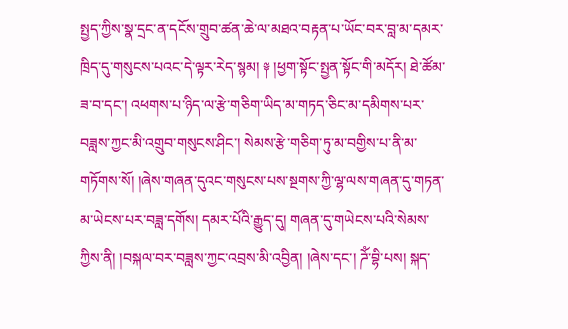སྤྱད་ཀྱིས་སྣ་དྲང་ན་དངོས་གྲུབ་ཚན་ཆེ་ལ་མཐའ་བརྟན་པ་ཡོང་བར་བླ་མ་དམར་ཁྲིད་དུ་གསུངས་པའང་དེ་ལྟར་རེད་སྙམ། ༈ །ཕྱག་སྟོང་སྤྱན་སྟོང་གི་མདོར། ཐེ་ཚོམ་ཟ་བ་དང་། འཕགས་པ་ཉིད་ལ་རྩེ་གཅིག་ཡིད་མ་གཏད་ཅིང་མ་དམིགས་པར་བཟླས་ཀྱང་མི་འགྲུབ་གསུངས་ཤིང་། སེམས་རྩེ་གཅིག་ཏུ་མ་བགྱིས་པ་ནི་མ་གཏོགས་སོ། །ཞེས་གཞན་དུའང་གསུངས་པས་སྔགས་ཀྱི་ལྷ་ལས་གཞན་དུ་གཏན་མ་ཡེངས་པར་བཟླ་དགོས། དམར་པོའི་རྒྱུད་དུ། གཞན་དུ་གཡེངས་པའི་སེམས་ཀྱིས་ནི། །བསྐལ་བར་བཟླས་ཀྱང་འབྲས་མི་འབྱིན། །ཞེས་དང་། ཌོཾ་བྷི་པས། སྐད་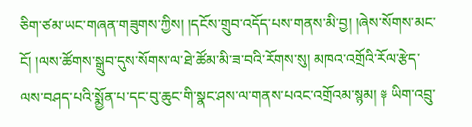ཅིག་ཙམ་ཡང་གཞན་གཟུགས་ཀྱིས། །དངོས་གྲུབ་འདོད་པས་གནས་མི་བྱ། །ཞེས་སོགས་མང་ངོ། །ལས་ཚོགས་སྒྲུབ་དུས་སོགས་ལ་ཐེ་ཚོམ་མི་ཟ་བའི་རོགས་སུ། མཁའ་འགྲོའི་རོལ་རྩེད་ལས་བཤད་པའི་སྨྱོན་པ་དང་བུ་ཆུང་གི་སྣང་ཤས་ལ་གནས་པའང་འགྲོའམ་སྙམ། ༈ ཡིག་འབྲུ་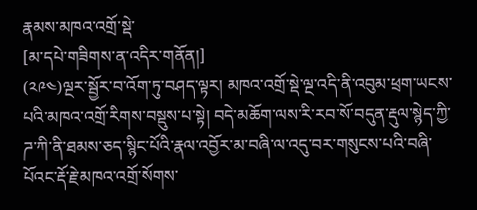རྣམས་མཁའ་འགྲོ་སྡེ་
[མ་དཔེ་གཟིགས་ན་འདིར་གནོན།]
(༢༩༤)ལྔར་སྦྱོར་བ་འོག་ཏུ་བཤད་ལྟར། མཁའ་འགྲོ་སྡེ་ལྔ་འདི་ནི་འབུམ་ཕྲག་ཡངས་པའི་མཁའ་འགྲོ་རིགས་བསྡུས་པ་སྟེ། བདེ་མཆོག་ལས་རི་རབ་སོ་བདུན་རྡུལ་སྙེད་ཀྱི་ཌ་ཀི་ནི་ཐམས་ཅད་སྙིང་པོའི་རྣལ་འབྱོར་མ་བཞི་ལ་འདུ་བར་གསུངས་པའི་བཞི་པོའང་རྡོ་རྗེ་མཁའ་འགྲོ་སོགས་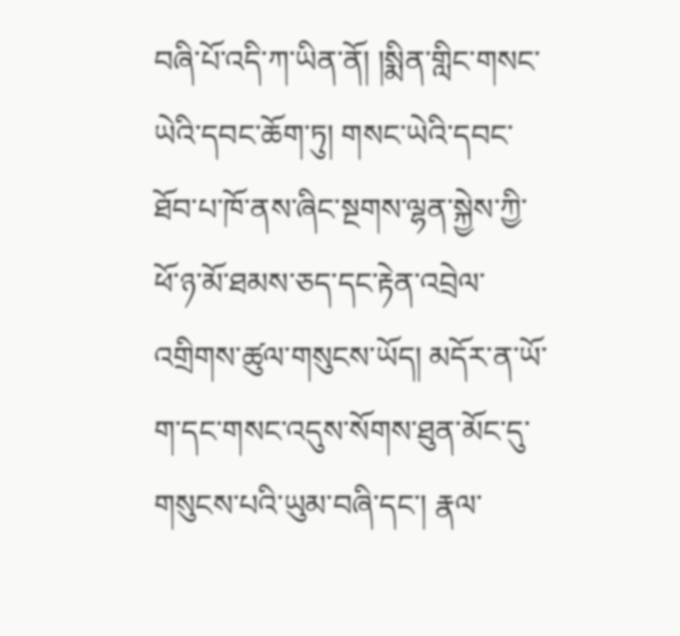བཞི་པོ་འདི་ཀ་ཡིན་ནོ། །སྨིན་གླིང་གསང་ཡེའི་དབང་ཆོག་ཏུ། གསང་ཡེའི་དབང་ཐོབ་པ་ཁོ་ནས་ཞིང་སྔགས་ལྷན་སྐྱེས་ཀྱི་ཕོ་ཉ་མོ་ཐམས་ཅད་དང་རྟེན་འབྲེལ་འགྲིགས་ཚུལ་གསུངས་ཡོད། མདོར་ན་ཡོ་ག་དང་གསང་འདུས་སོགས་ཐུན་མོང་དུ་གསུངས་པའི་ཡུམ་བཞི་དང་། རྣལ་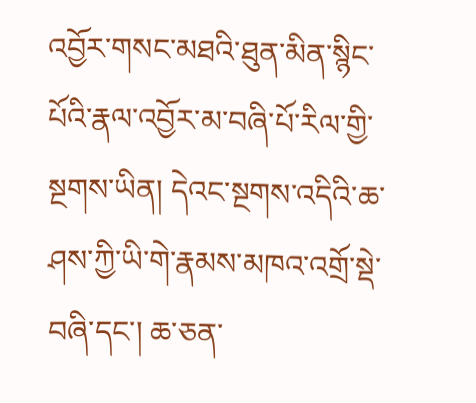འབྱོར་གསང་མཐའི་ཐུན་མིན་སྙིང་པོའི་རྣལ་འབྱོར་མ་བཞི་པོ་རིལ་གྱི་སྔགས་ཡིན། དེའང་སྔགས་འདིའི་ཆ་ཤས་ཀྱི་ཡི་གེ་རྣམས་མཁའ་འགྲོ་སྡེ་བཞི་དང་། ཆ་ཅན་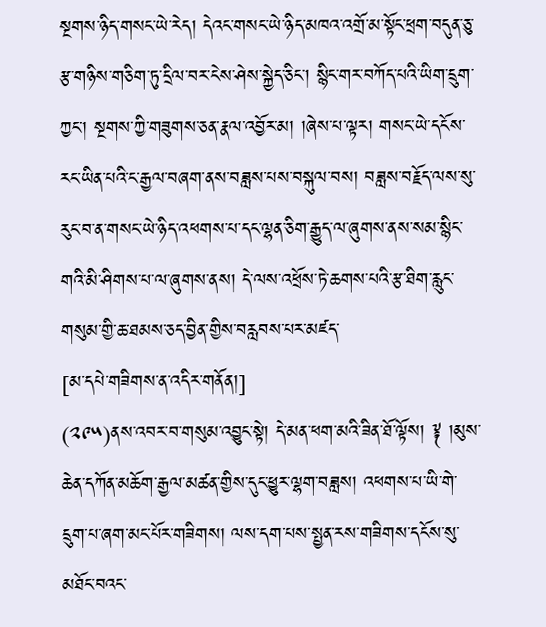སྔགས་ཉིད་གསང་ཡེ་རེད། དེའང་གསང་ཡེ་ཉིད་མཁའ་འགྲོ་མ་སྟོང་ཕྲག་བདུན་ཅུ་རྩ་གཉིས་གཅིག་ཏུ་དྲིལ་བར་ངེས་ཤེས་སྐྱེད་ཅིང་། སྙིང་གར་བཀོད་པའི་ཡིག་དྲུག་ཀྱང་། སྔགས་ཀྱི་གཟུགས་ཅན་རྣལ་འབྱོར་མ། །ཞེས་པ་ལྟར། གསང་ཡེ་དངོས་རང་ཡིན་པའི་ང་རྒྱལ་བཞག་ནས་བཟླས་པས་བསྐུལ་བས། བཟླས་བརྗོད་ལས་སུ་རུང་བ་ན་གསང་ཡེ་ཉིད་འཕགས་པ་དང་ལྷན་ཅིག་རྒྱུད་ལ་ཞུགས་ནས་སམ་སྙིང་གའི་མི་ཤིགས་པ་ལ་ཞུགས་ནས། དེ་ལས་འཕྲོས་ཏེ་ཆགས་པའི་རྩ་ཐིག་རླུང་གསུམ་གྱི་ཆ་ཐམས་ཅད་བྱིན་གྱིས་བརླབས་པར་མཛད་
[མ་དཔེ་གཟིགས་ན་འདིར་གནོན།]
(༢༩༥)ནས་འབར་བ་གསུམ་འབྱུང་སྟེ། དེ་མན་ཕག་མའི་ཟིན་ཐོ་ལྟོས། ༈ །མུས་ཆེན་དཀོན་མཆོག་རྒྱལ་མཚན་གྱིས་དུང་ཕྱུར་ལྷག་བཟླས། འཕགས་པ་ཡི་གེ་དྲུག་པ་ཞག་མང་པོར་གཟིགས། ལས་དག་པས་སྤྱན་རས་གཟིགས་དངོས་སུ་མཐོང་བའང་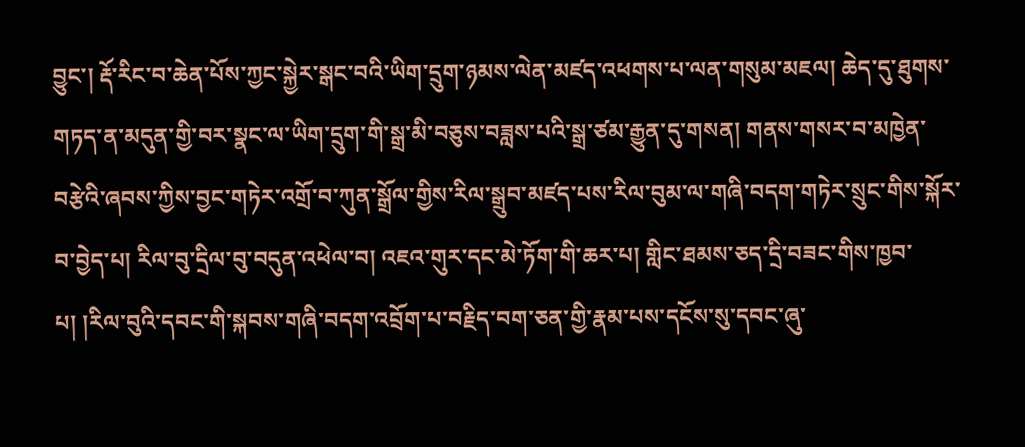བྱུང་། རྡོ་རིང་བ་ཆེན་པོས་ཀྱང་སྐྱེར་སྒང་བའི་ཡིག་དྲུག་ཉམས་ལེན་མཛད་འཕགས་པ་ལན་གསུམ་མཇལ། ཆེད་དུ་ཐུགས་གཏད་ན་མདུན་གྱི་བར་སྣང་ལ་ཡིག་དྲུག་གི་སྒྲ་མི་བཅུས་བཟླས་པའི་སྒྲ་ཙམ་རྒྱུན་དུ་གསན། གནས་གསར་བ་མཁྱེན་བརྩེའི་ཞབས་ཀྱིས་བྱང་གཏེར་འགྲོ་བ་ཀུན་སྒྲོལ་གྱིས་རིལ་སྒྲུབ་མཛད་པས་རིལ་བུམ་ལ་གཞི་བདག་གཏེར་སྲུང་གིས་སྐོར་བ་བྱེད་པ། རིལ་བུ་དྲིལ་བུ་བདུན་འཕེལ་བ། འཇའ་གུར་དང་མེ་ཏོག་གི་ཆར་པ། གླིང་ཐམས་ཅད་དྲི་བཟང་གིས་ཁྱབ་པ། །རིལ་བུའི་དབང་གི་སྐབས་གཞི་བདག་འབྲོག་པ་བརྗིད་བག་ཅན་གྱི་རྣམ་པས་དངོས་སུ་དབང་ཞུ་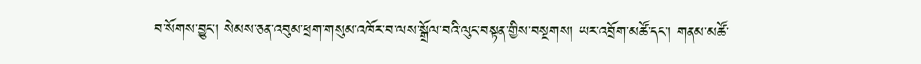བ་སོགས་བྱུང་། སེམས་ཅན་འབུམ་ཕྲག་གསུམ་འཁོར་བ་ལས་སྒྲོལ་བའི་ལུང་བསྟན་གྱིས་བསྔགས། ཡར་འབྲོག་མཚོ་དང་། གནམ་མཚོ་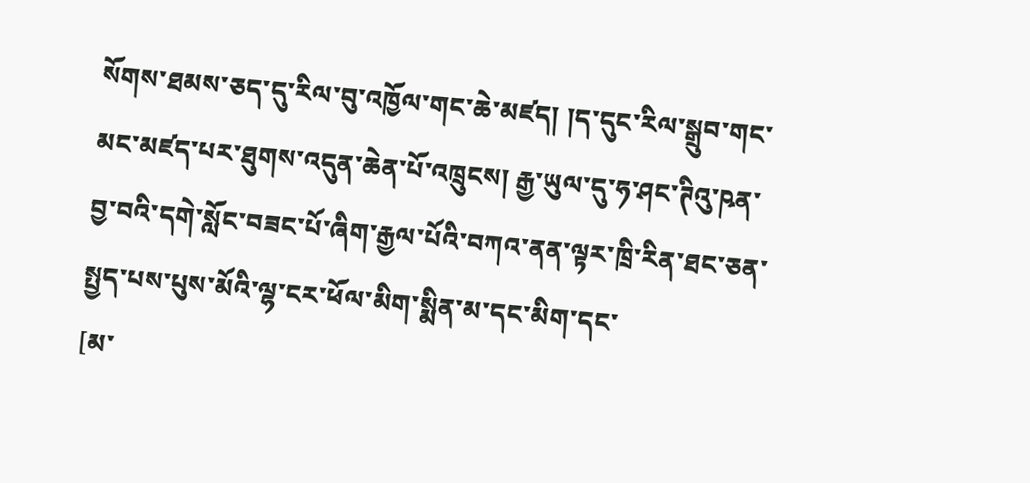སོགས་ཐམས་ཅད་དུ་རིལ་བུ་འཁྱོལ་གང་ཆེ་མཛད། །ད་དུང་རིལ་སྒྲུབ་གང་མང་མཛད་པར་ཐུགས་འདུན་ཆེན་པོ་འཁྲུངས། རྒྱ་ཡུལ་དུ་ཧ་ཤང་ཊིའུ་ཥན་བྱ་བའི་དགེ་སློང་བཟང་པོ་ཞིག་རྒྱལ་པོའི་བཀའ་ནན་ལྟར་ཁྲི་རིན་ཐང་ཅན་སྤྱད་པས་པུས་མོའི་ལྷ་ངར་ཕོལ་མིག་སྨིན་མ་དང་མིག་དང་
[མ་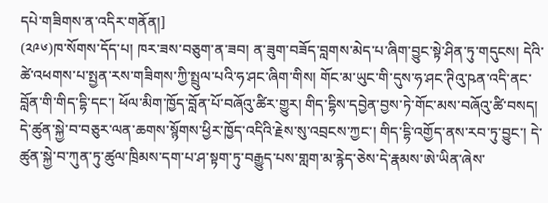དཔེ་གཟིགས་ན་འདིར་གནོན།]
(༢༩༦)ཁ་སོགས་དོད་པ། ཁར་ཟས་བཅུག་ན་ཟབ། ན་ཟུག་བཟོད་བླགས་མེད་པ་ཞིག་བྱུང་སྟེ་ཤིན་ཏུ་གདུངས། དེའི་ཚེ་འཕགས་པ་སྤྱན་རས་གཟིགས་ཀྱི་སྤྲུལ་པའི་ཧ་ཤང་ཞིག་གིས། གོང་མ་ཡུང་གི་དུས་ཧ་ཤང་ཊིའུ་ཥན་འདི་ནང་བློན་གི་གིད་དྷི་དང་། ཕོལ་མིག་ཁྱོད་བློན་པོ་བཞོའུ་ཚིར་གྱུར། གིད་དྷིས་དབྱེན་བྱས་ཏེ་གོང་མས་བཞོའུ་ཚི་བསད། དེ་ཚུན་སྐྱེ་བ་བཅུར་ལན་ཆགས་སྙོགས་ཕྱིར་ཁྱོད་འདིའི་རྗེས་སུ་འབྲངས་ཀྱང་། གིད་དྷི་འགྱོད་ནས་རབ་ཏུ་བྱུང་། དེ་ཚུན་སྐྱེ་བ་ཀུན་ཏུ་ཚུལ་ཁྲིམས་དག་པ་ཤ་སྟག་ཏུ་བརྒྱུད་པས་གླག་མ་རྙེད་ཅེས་དེ་རྣམས་ཨེ་ཡིན་ཞེས་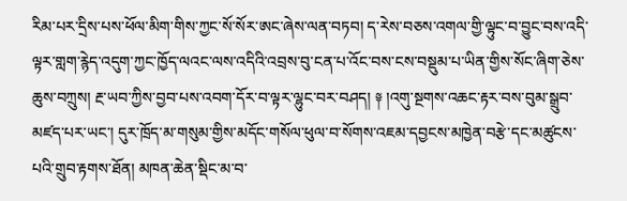རིམ་པར་དྲིས་པས་ཕོལ་མིག་གིས་ཀྱང་སོ་སོར་ཨང་ཞེས་ལན་བཏབ། ད་རེས་བཅས་འགལ་གྱི་ལྟུང་བ་བྱུང་བས་འདི་ལྟར་གླག་རྙེད་འདུག་ཀྱང་ཁྱོད་ལའང་ལས་འདིའི་འབྲས་བུ་ངན་པ་འོང་བས་ངས་བསྡུམ་པ་ཡིན་གྱིས་སོང་ཞིག་ཅེས་ཆུས་བཀྲུས། རྔ་ཡབ་ཀྱིས་བྱབ་པས་འབག་དོར་བ་ལྟར་ལྷུང་བར་བཤད། ༈ །འགུ་སྔགས་འཆང་རྟར་བས་བུམ་སྒྲུབ་མཛད་པར་ཡང་། དུར་ཁྲོད་མ་གསུམ་གྱིས་མདོང་གསོལ་ཕུལ་བ་སོགས་འཇམ་དབྱངས་མཁྱེན་བརྩེ་དང་མཚུངས་པའི་གྲུབ་རྟགས་ཐོན། མཁན་ཆེན་སྡིང་མ་བ་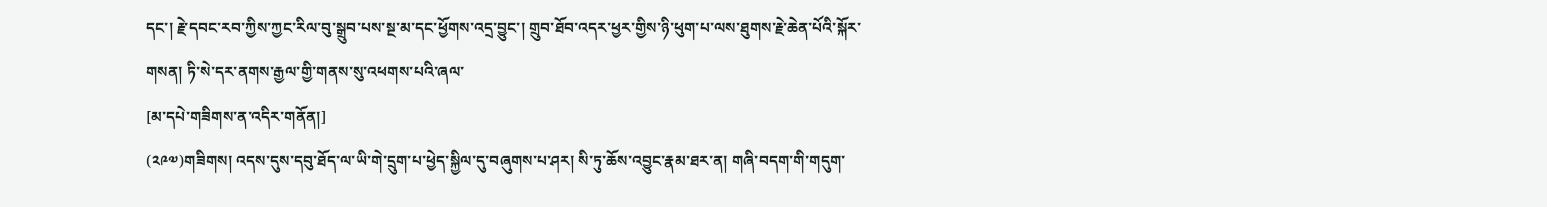དང་། རྗེ་དབང་རབ་ཀྱིས་ཀྱང་རིལ་བུ་སྒྲུབ་པས་སྔ་མ་དང་ཕྱོགས་འདྲ་བྱུང་། གྲུབ་ཐོབ་འདར་ཕྱར་གྱིས་ཉི་ཕུག་པ་ལས་ཐུགས་རྗེ་ཆེན་པོའི་སྐོར་གསན། ཏི་སེ་དར་ནགས་རྒྱལ་གྱི་གནས་སུ་འཕགས་པའི་ཞལ་
[མ་དཔེ་གཟིགས་ན་འདིར་གནོན།]
(༢༩༧)གཟིགས། འདས་དུས་དབུ་ཐོད་ལ་ཡི་གེ་དྲུག་པ་ཕྱེད་སྐྱིལ་དུ་བཞུགས་པ་ཤར། སི་ཏུ་ཆོས་འབྱུང་རྣམ་ཐར་ན། གཞི་བདག་གི་གདུག་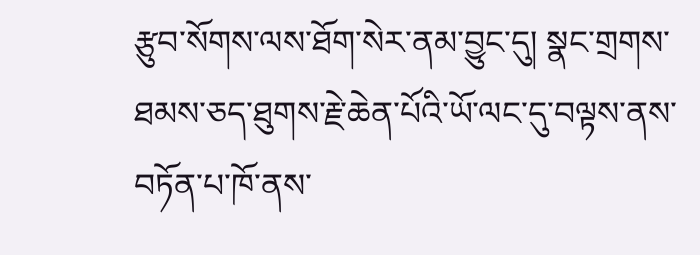རྩུབ་སོགས་ལས་ཐོག་སེར་ནམ་བྱུང་དུ། སྣང་གྲགས་ཐམས་ཅད་ཐུགས་རྗེ་ཆེན་པོའི་ཡོ་ལང་དུ་བལྟས་ནས་བཏོན་པ་ཁོ་ནས་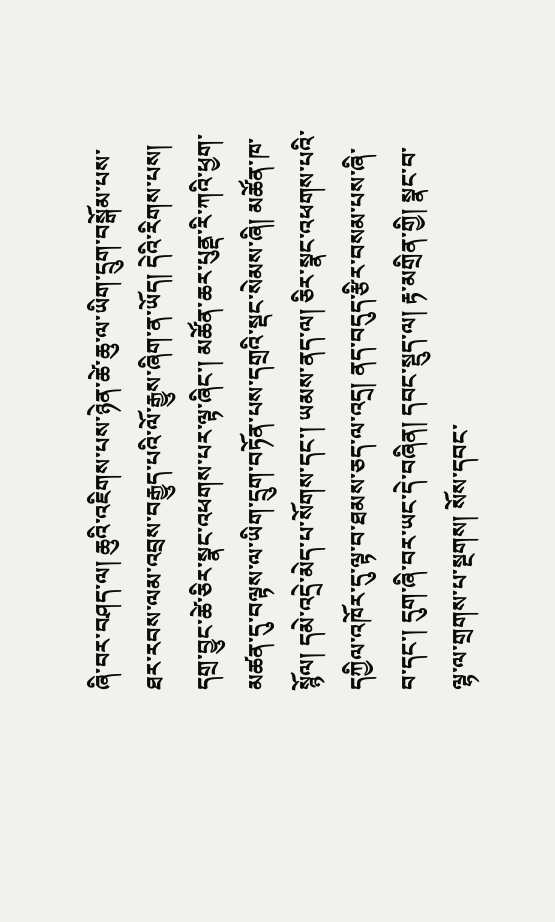ཞི་བར་བཤད་ལ། ཆུའི་འཇིགས་པས་ཉེན་ཚེ་ཆུ་ལ་ཡིག་དྲུག་བསྒོམ་པས་ཐར་རབས་ལམ་འབྲས་བརྒྱུད་པའི་ལོ་རྒྱུས་ཞིག་ན་ཡོད། དེའི་རིགས་པས། དགྲ་བྱུང་ཚེ་ཅིར་སྣང་འཕགས་པར་ལྟ་ཞིང་། མཚོན་ཆར་པུནྡ་རི་ཀའི་ཕྱག་མཚན་དུ་བལྟས་ལ་ཡིག་དྲུག་བཏོན་པས་དགྲའི་སྡང་སེམས་ཞི། མཚོན་ཁ་སྙོལ། དམེ་འདྲེ་མེད་པ་སོགས་དང་། ཡམས་ནད་ལ། ཅིར་སྣང་འཕགས་པའི་དཀྱིལ་འཁོར་དུ་ལྟ་བ་ཐམས་ཅད་ལ་འདྲ། ནད་བདུད་རྩིར་བསམ་པས་ཞི་བ་དང་། དུག་ཞི་བར་ཡང་དེ་བཞིན། དབང་སྡུད་ལ། རྟ་མགྲིན་གྱི། སྣང་བ་ལྷ་ལ་གྲགས་པ་སྔགས། སོས་དབང་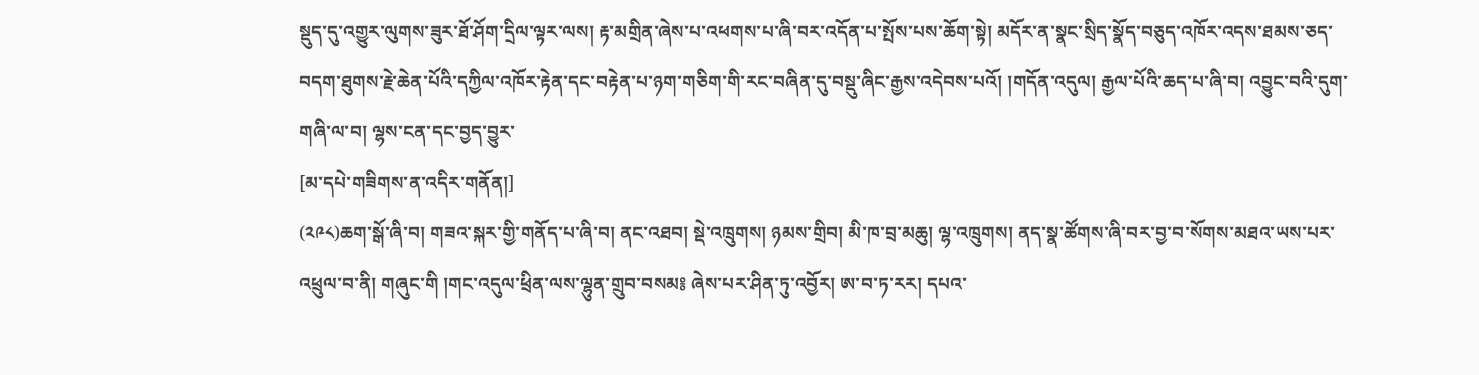སྡུད་དུ་འགྱུར་ལུགས་ཟུར་ཐོ་ཤོག་དྲིལ་ལྟར་ལས། རྟ་མགྲིན་ཞེས་པ་འཕགས་པ་ཞི་བར་འདོན་པ་སྤོས་པས་ཆོག་སྟེ། མདོར་ན་སྣང་སྲིད་སྣོད་བཅུད་འཁོར་འདས་ཐམས་ཅད་བདག་ཐུགས་རྗེ་ཆེན་པོའི་དཀྱིལ་འཁོར་རྟེན་དང་བརྟེན་པ་ཉག་གཅིག་གི་རང་བཞིན་དུ་བསྡུ་ཞིང་རྒྱས་འདེབས་པའོ། །གདོན་འདུལ། རྒྱལ་པོའི་ཆད་པ་ཞི་བ། འབྱུང་བའི་དུག་གཞི་ལ་བ། ལྷས་ངན་དང་བྱད་བྱུར་
[མ་དཔེ་གཟིགས་ན་འདིར་གནོན།]
(༢༩༨)ཆག་སྒོ་ཞི་བ། གཟའ་སྐར་གྱི་གནོད་པ་ཞི་བ། ནང་འཐབ། སྡེ་འཁྲུགས། ཉམས་གྲིབ། མི་ཁ་བྲ་མཆུ། ལྷ་འཁྲུགས། ནད་སྣ་ཚོགས་ཞི་བར་བྱ་བ་སོགས་མཐའ་ཡས་པར་འཕྲུལ་བ་ནི། གཞུང་གི །གང་འདུལ་ཕྲིན་ལས་ལྷུན་གྲུབ་བསམ༔ ཞེས་པར་ཤིན་ཏུ་འབྱོར། ཨ་བ་ཏ་རར། དཔའ་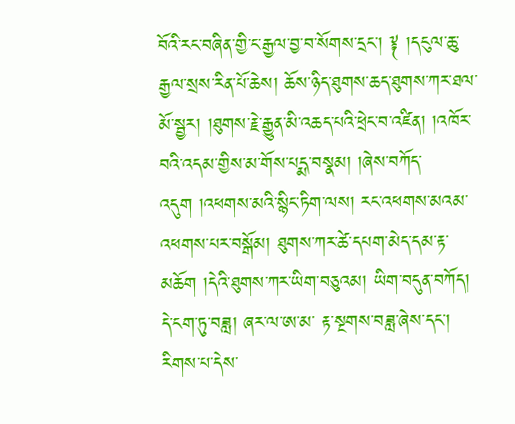བོའི་རང་བཞིན་གྱི་ང་རྒྱལ་བྱ་བ་སོགས་དྲང་། ༈ །དངུལ་ཆུ་རྒྱལ་སྲས་རིན་པོ་ཆེས། ཆོས་ཉིད་ཐུགས་ཆད་ཐུགས་ཀར་ཐལ་མོ་སྦྱར། །ཐུགས་རྗེ་རྒྱུན་མི་འཆད་པའི་ཕྲེང་བ་འཛིན། །འཁོར་བའི་འདམ་གྱིས་མ་གོས་པདྨ་བསྣམ། །ཞེས་བཀོད་འདུག །འཕགས་མའི་སྙིང་ཏིག་ལས། རང་འཕགས་མའམ་འཕགས་པར་བསྒོམ། ཐུགས་ཀར་ཚེ་དཔག་མེད་དམ་རྟ་མཆོག །དེའི་ཐུགས་ཀར་ཡིག་བཅུའམ། ཡིག་བདུན་བཀོད། དེ་ངག་ཏུ་བཟླ། ཞར་ལ་ཨ་མ་ རྟ་སྔགས་བཟླ་ཞེས་དང་། རིགས་པ་དེས་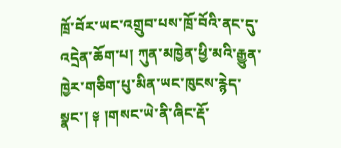ཁྲོ་བོར་ཡང་འགྲུབ་པས་ཁྲོ་བོའི་ནང་དུ་འདྲེན་ཆོག་པ། ཀུན་མཁྱེན་ཕྱི་མའི་རྒྱུན་ཁྱེར་གཅིག་པུ་མིན་ཡང་ཁུངས་རྙེད་སྣང་། ༈ །གསང་ཡེ་ནི་ཞིང་རྡོ་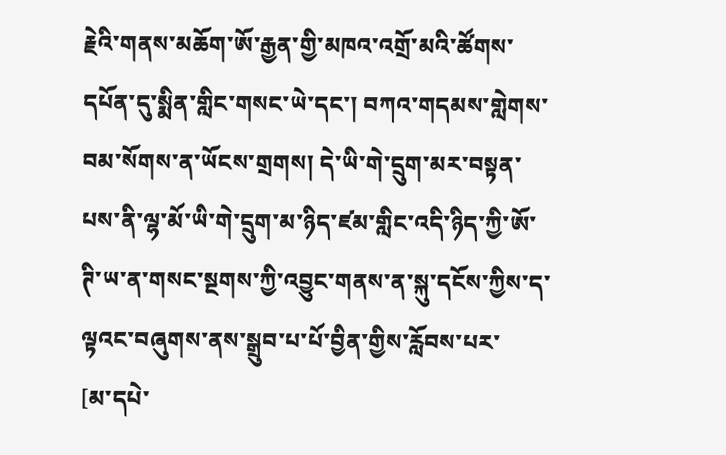རྗེའི་གནས་མཆོག་ཨོ་རྒྱན་གྱི་མཁའ་འགྲོ་མའི་ཚོགས་དཔོན་དུ་སྨིན་གླིང་གསང་ཡེ་དང་། བཀའ་གདམས་གླེགས་བམ་སོགས་ན་ཡོངས་གྲགས། དེ་ཡི་གེ་དྲུག་མར་བསྟན་པས་ནི་ལྷ་མོ་ཡི་གེ་དྲུག་མ་ཉིད་ཛམ་གླིང་འདི་ཉིད་ཀྱི་ཨོ་ཊི་ཡ་ན་གསང་སྔགས་ཀྱི་འབྱུང་གནས་ན་སྐུ་དངོས་ཀྱིས་ད་ལྟའང་བཞུགས་ནས་སྒྲུབ་པ་པོ་བྱིན་གྱིས་རློབས་པར་
[མ་དཔེ་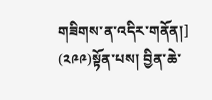གཟིགས་ན་འདིར་གནོན།]
(༢༩༩)སྟོན་པས། བྱིན་ཆེ་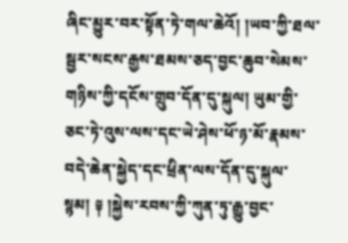ཞིང་མྱུར་བར་སྟོན་ཏེ་གལ་ཆེའོ། །ཡབ་ཀྱི་ཐལ་སྦྱར་སངས་རྒྱས་ཐམས་ཅད་བྱང་ཆུབ་སེམས་གཉིས་ཀྱི་དངོས་གྲུབ་དོན་དུ་སྐུལ། ཡུམ་གྱི་ཅང་ཏེ་འུས་ལས་དང་ཡེ་ཤེས་ཕོ་ཉ་མོ་རྣམས་བདེ་ཆེན་སྐྱེད་དང་ཕྲིན་ལས་དོན་དུ་སྐུལ་སྙམ། ༈ །སྐྱེས་རབས་ཀྱི་ཀུན་ཏུ་རྒྱུ་བྱང་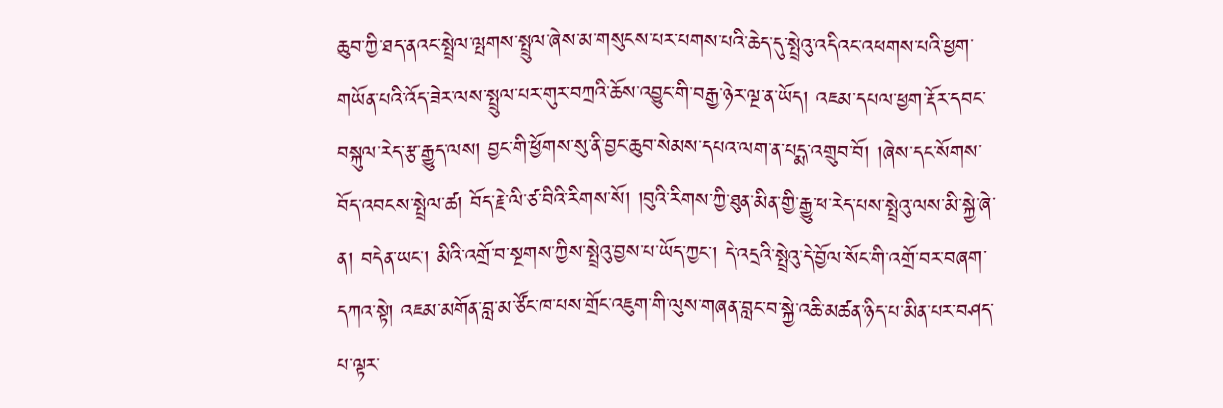ཆུབ་ཀྱི་ཐད་ནའང་སྤྲེལ་ལྤགས་སྤྲུལ་ཞེས་མ་གསུངས་པར་པགས་པའི་ཆེད་དུ་སྤྲེའུ་འདིའང་འཕགས་པའི་ཕྱག་གཡོན་པའི་འོད་ཟེར་ལས་སྤྲུལ་པར་གུར་བཀྲའི་ཆོས་འབྱུང་གི་བརྒྱ་ཉེར་ལྔ་ན་ཡོད། འཇམ་དཔལ་ཕྱག་རྡོར་དབང་བསྐུལ་རེད་རྩ་རྒྱུད་ལས། བྱང་གི་ཕྱོགས་སུ་ནི་བྱང་ཆུབ་སེམས་དཔའ་ལག་ན་པདྨ་འགྲུབ་བོ། །ཞེས་དང་སོགས་བོད་འབངས་སྤྲེལ་ཚ། བོད་རྗེ་ལི་ཙ་བིའི་རིགས་སོ། །བུའི་རིགས་ཀྱི་ཐུན་མིན་གྱི་རྒྱུ་ཕ་རེད་པས་སྤྲེའུ་ལས་མི་སྐྱེ་ཞེ་ན། བདེན་ཡང་། མིའི་འགྲོ་བ་སྔགས་ཀྱིས་སྤྲེའུ་བྱས་པ་ཡོད་ཀྱང་། དེ་འདྲའི་སྤྲེའུ་དེ་བྱོལ་སོང་གི་འགྲོ་བར་བཞག་དཀའ་སྟེ། འཇམ་མགོན་བླ་མ་ཙོང་ཁ་པས་གྲོང་འཇུག་གི་ལུས་གཞན་བླང་བ་སྐྱེ་འཆི་མཚན་ཉིད་པ་མིན་པར་བཤད་པ་ལྟར་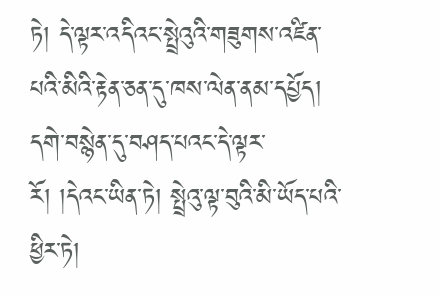ཏེ། དེ་ལྟར་འདིའང་སྤྲེའུའི་གཟུགས་འཛིན་པའི་མིའི་རྟེན་ཅན་དུ་ཁས་ལེན་ནམ་དཔྱོད། དགེ་བསྙེན་དུ་བཤད་པའང་དེ་ལྟར་རོ། །དེའང་ཡིན་ཏེ། སྤྲེའུ་ལྟ་བུའི་མི་ཡོད་པའི་ཕྱིར་ཏེ།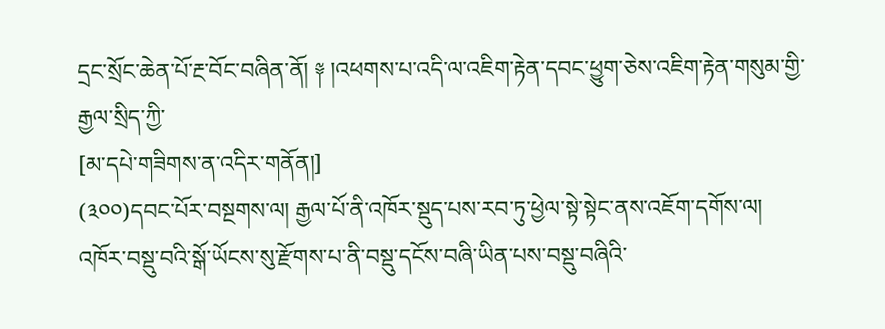དྲང་སྲོང་ཆེན་པོ་རྔ་བོང་བཞིན་ནོ། ༈ །འཕགས་པ་འདི་ལ་འཇིག་རྟེན་དབང་ཕྱུག་ཅེས་འཇིག་རྟེན་གསུམ་གྱི་རྒྱལ་སྲིད་ཀྱི་
[མ་དཔེ་གཟིགས་ན་འདིར་གནོན།]
(༣༠༠)དབང་པོར་བསྔགས་ལ། རྒྱལ་པོ་ནི་འཁོར་སྡུད་པས་རབ་ཏུ་ཕྱེལ་སྟེ་སྟེང་ནས་འཇོག་དགོས་ལ། འཁོར་བསྡུ་བའི་སྒོ་ཡོངས་སུ་རྫོགས་པ་ནི་བསྡུ་དངོས་བཞི་ཡིན་པས་བསྡུ་བཞིའི་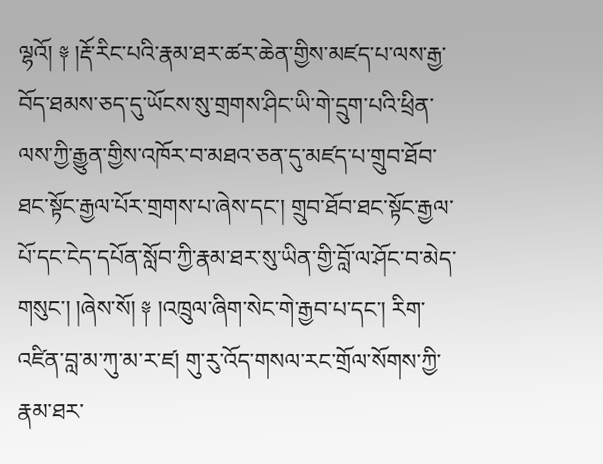ལྷའོ། ༈ །རྡོ་རིང་པའི་རྣམ་ཐར་ཚར་ཆེན་གྱིས་མཛད་པ་ལས་རྒྱ་བོད་ཐམས་ཅད་དུ་ཡོངས་སུ་གྲགས་ཤིང་ཡི་གེ་དྲུག་པའི་ཕྲིན་ལས་ཀྱི་རྒྱུན་གྱིས་འཁོར་བ་མཐའ་ཅན་དུ་མཛད་པ་གྲུབ་ཐོབ་ཐང་སྟོང་རྒྱལ་པོར་གྲགས་པ་ཞེས་དང་། གྲུབ་ཐོབ་ཐང་སྟོང་རྒྱལ་པོ་དང་ངེད་དཔོན་སློབ་ཀྱི་རྣམ་ཐར་སུ་ཡིན་གྱི་བློ་ལ་ཤོང་བ་མེད་གསུང་། །ཞེས་སོ། ༈ །འཁྲུལ་ཞིག་སེང་གེ་རྒྱབ་པ་དང་། རིག་འཛིན་བླ་མ་ཀུ་མ་ར་ཛ། གུ་རུ་འོད་གསལ་རང་གྲོལ་སོགས་ཀྱི་རྣམ་ཐར་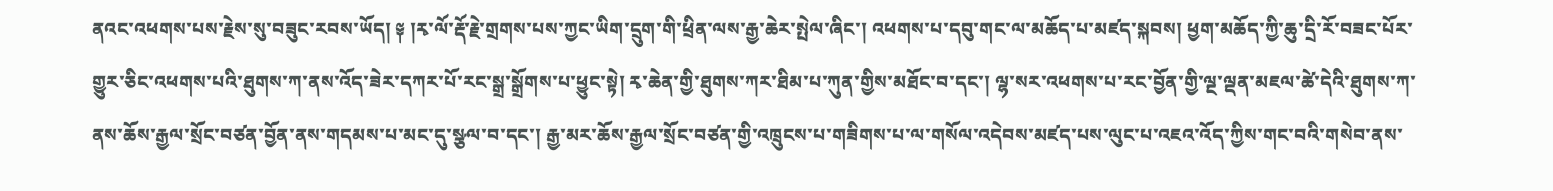ནའང་འཕགས་པས་རྗེས་སུ་བཟུང་རབས་ཡོད། ༈ །རྭ་ལོ་རྡོ་རྗེ་གྲགས་པས་ཀྱང་ཡིག་དྲུག་གི་ཕྲིན་ལས་རྒྱ་ཆེར་སྤེལ་ཞིང་། འཕགས་པ་དབུ་གང་ལ་མཆོད་པ་མཛད་སྐབས། ཕྱག་མཆོད་ཀྱི་ཆུ་དྲི་རོ་བཟང་པོར་གྱུར་ཅིང་འཕགས་པའི་ཐུགས་ཀ་ནས་འོད་ཟེར་དཀར་པོ་རང་སྒྲ་སྒྲོགས་པ་ཕྱུང་སྟེ། རྭ་ཆེན་གྱི་ཐུགས་ཀར་ཐིམ་པ་ཀུན་གྱིས་མཐོང་བ་དང་། ལྷ་སར་འཕགས་པ་རང་བྱོན་གྱི་ལྔ་ལྡན་མཇལ་ཚེ་དེའི་ཐུགས་ཀ་ནས་ཆོས་རྒྱལ་སྲོང་བཙན་བྱོན་ནས་གདམས་པ་མང་དུ་སྩལ་བ་དང་། རྒྱ་མར་ཆོས་རྒྱལ་སྲོང་བཙན་གྱི་འཁྲུངས་པ་གཟིགས་པ་ལ་གསོལ་འདེབས་མཛད་པས་ལུང་པ་འཇའ་འོད་ཀྱིས་གང་བའི་གསེབ་ནས་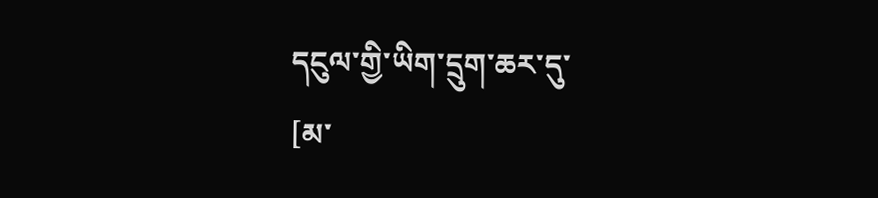དངུལ་གྱི་ཡིག་དྲུག་ཆར་དུ་
[མ་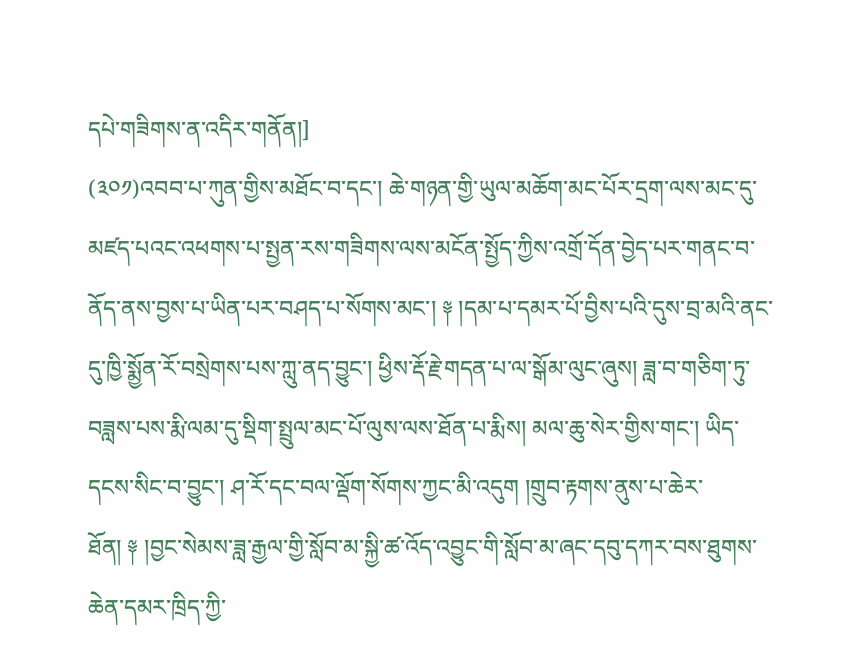དཔེ་གཟིགས་ན་འདིར་གནོན།]
(༣༠༡)འབབ་པ་ཀུན་གྱིས་མཐོང་བ་དང་། ཆེ་གཉན་གྱི་ཡུལ་མཆོག་མང་པོར་དྲག་ལས་མང་དུ་མཛད་པའང་འཕགས་པ་སྤྱན་རས་གཟིགས་ལས་མངོན་སྤྱོད་ཀྱིས་འགྲོ་དོན་བྱེད་པར་གནང་བ་ནོད་ནས་བྱས་པ་ཡིན་པར་བཤད་པ་སོགས་མང་། ༈ །དམ་པ་དམར་པོ་བྱིས་པའི་དུས་བྲ་མའི་ནང་དུ་ཁྱི་སྨྱོན་རོ་བསྲེགས་པས་ཀླུ་ནད་བྱུང་། ཕྱིས་རྡོ་རྗེ་གདན་པ་ལ་སྒོམ་ལུང་ཞུས། ཟླ་བ་གཅིག་ཏུ་བཟླས་པས་རྨི་ལམ་དུ་སྡིག་སྤྲུལ་མང་པོ་ལུས་ལས་ཐོན་པ་རྨིས། མལ་ཆུ་སེར་གྱིས་གང་། ཡིད་དངས་སིང་བ་བྱུང་། ཤ་རོ་དང་བལ་ལྡོག་སོགས་ཀྱང་མི་འདུག །གྲུབ་རྟགས་ནུས་པ་ཆེར་ཐོན། ༈ །བྱང་སེམས་ཟླ་རྒྱལ་གྱི་སློབ་མ་སྐྱི་ཚ་འོད་འབྱུང་གི་སློབ་མ་ཞང་དབུ་དཀར་བས་ཐུགས་ཆེན་དམར་ཁྲིད་ཀྱི་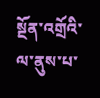སྔོན་འགྲོའི་ལ་ནུས་པ་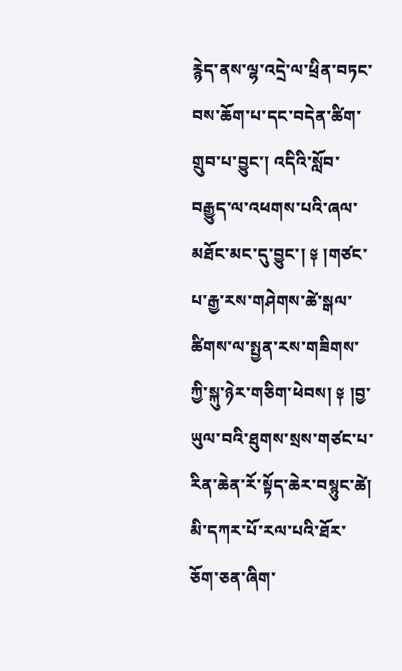རྙེད་ནས་ལྷ་འདྲེ་ལ་ཕྲིན་བཏང་བས་ཆོག་པ་དང་བདེན་ཚིག་གྲུབ་པ་བྱུང་། འདིའི་སློབ་བརྒྱུད་ལ་འཕགས་པའི་ཞལ་མཐོང་མང་དུ་བྱུང་། ༈ །གཙང་པ་རྒྱ་རས་གཤེགས་ཚེ་སྒལ་ཚིགས་ལ་སྤྱན་རས་གཟིགས་ཀྱི་སྐུ་ཉེར་གཅིག་ཕེབས། ༈ །བྱ་ཡུལ་བའི་ཐུགས་སྲས་གཙང་པ་རིན་ཆེན་རོ་སྟོད་ཆེར་བསྙུང་ཚེ། མི་དཀར་པོ་རལ་པའི་ཐོར་ཅོག་ཅན་ཞིག་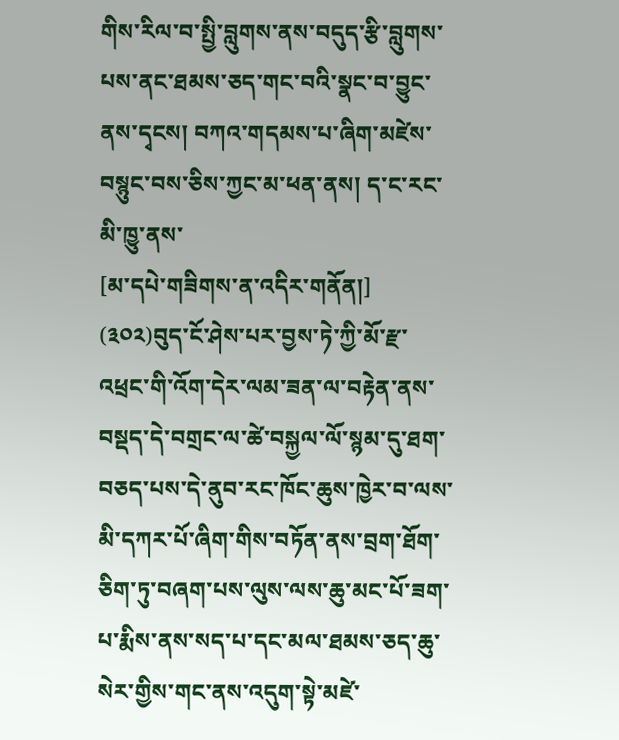གིས་རིལ་བ་སྤྱི་བླུགས་ནས་བདུད་རྩི་བླུགས་པས་ནང་ཐམས་ཅད་གང་བའི་སྣང་བ་བྱུང་ནས་དྭངས། བཀའ་གདམས་པ་ཞིག་མཛེས་བསྙུང་བས་ཅིས་ཀྱང་མ་ཕན་ནས། ད་ང་རང་མི་ཁྱུ་ནས་
[མ་དཔེ་གཟིགས་ན་འདིར་གནོན།]
(༣༠༢)བུད་ངོ་ཤེས་པར་བྱས་ཏེ་ཀྱི་མོ་རྫ་འཕྲང་གི་འོག་དེར་ལམ་ཟན་ལ་བརྟེན་ནས་བསྡད་དེ་བགྲང་ལ་ཚེ་བསྐྱལ་ལོ་སྙམ་དུ་ཐག་བཅད་པས་དེ་ནུབ་རང་ཁོང་ཆུས་ཁྱེར་བ་ལས་མི་དཀར་པོ་ཞིག་གིས་བཏོན་ནས་བྲག་ཐོག་ཅིག་ཏུ་བཞག་པས་ལུས་ལས་ཆུ་མང་པོ་ཟག་པ་རྨིས་ནས་སད་པ་དང་མལ་ཐམས་ཅད་ཆུ་སེར་གྱིས་གང་ནས་འདུག་སྟེ་མཛེ་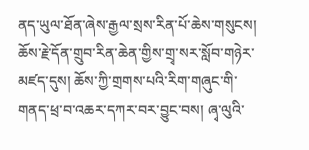ནད་ཡུལ་ཐོན་ཞེས་རྒྱལ་སྲས་རིན་པོ་ཆེས་གསུངས། ཆོས་རྗེ་དོན་གྲུབ་རིན་ཆེན་གྱིས་གྲྭ་སར་སློབ་གཉེར་མཛད་དུས། ཆོས་ཀྱི་གྲགས་པའི་རིག་གཞུང་གི་གནད་ཕྲ་བ་འཆར་དཀར་བར་བྱུང་བས། ཞྭ་ལུའི་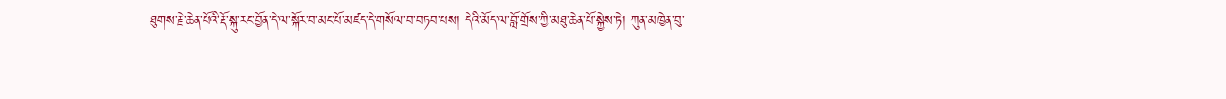ཐུགས་རྗེ་ཆེན་པོའི་རྡོ་སྐུ་རང་བྱོན་དེ་ལ་སྐོར་བ་མང་པོ་མཛད་དེ་གསོལ་བ་བཏབ་པས། དེའི་མོད་ལ་བློ་གྲོས་ཀྱི་མཐུ་ཆེན་པོ་སྐྱེས་ཏེ། ཀུན་མཁྱེན་བུ་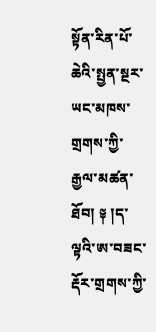སྟོན་རིན་པོ་ཆེའི་སྤྱན་སྔར་ཡང་མཁས་གྲགས་ཀྱི་རྒྱལ་མཚན་ཐོབ། ༈ །ད་ལྟའི་ཨ་བཟང་རྡོར་གྲགས་ཀྱི་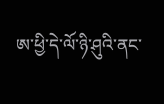ཨ་ཕྱི་དེ་ལོ་ཉི་ཤུའི་ནང་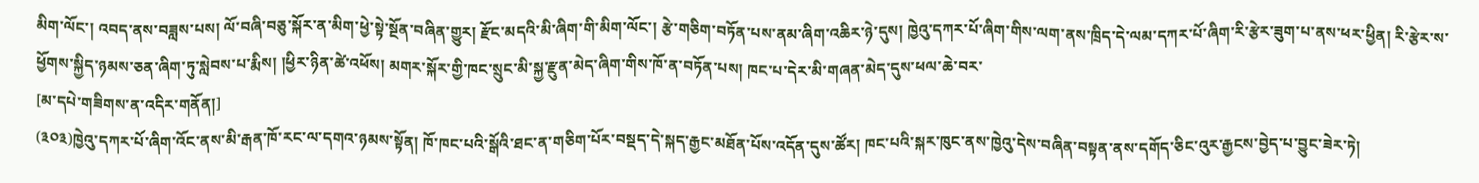མིག་ལོང་། འབད་ནས་བཟླས་པས། ལོ་བཞི་བཅུ་སྐོར་ན་མིག་ཕྱེ་སྟེ་སྔོན་བཞིན་གྱུར། རྫོང་མདའི་མི་ཞིག་གི་མིག་ལོང་། རྩེ་གཅིག་བཏོན་པས་ནམ་ཞིག་འཆིར་ཉེ་དུས། ཁྱེའུ་དཀར་པོ་ཞིག་གིས་ལག་ནས་ཁྲིད་དེ་ལམ་དཀར་པོ་ཞིག་རི་རྩེར་ཟུག་པ་ནས་ཕར་ཕྱིན། རི་རྩེར་ས་ཕྱོགས་སྐྱིད་ཉམས་ཅན་ཞིག་ཏུ་སླེབས་པ་རྨིས། །ཕྱིར་ཉིན་ཚེ་འཕོས། མགར་སྐོར་གྱི་ཁང་སྲུང་མི་སྐྱ་རྫུན་མེད་ཞིག་གིས་ཁོ་ན་བཏོན་པས། ཁང་པ་དེར་མི་གཞན་མེད་དུས་ཕལ་ཆེ་བར་
[མ་དཔེ་གཟིགས་ན་འདིར་གནོན།]
(༣༠༣)ཁྱེའུ་དཀར་པོ་ཞིག་འོང་ནས་མི་རྒན་ཁོ་རང་ལ་དགའ་ཉམས་སྟོན། ཁོ་ཁང་པའི་སྒོའི་ཐང་ན་གཅིག་པོར་བསྡད་དེ་སྐད་རྒྱང་མཐོན་པོས་འདོན་དུས་ཚོར། ཁང་པའི་སྐར་ཁུང་ནས་ཁྱེའུ་དེས་བཞིན་བསྟན་ནས་དགོད་ཅིང་འུར་རྒྱངས་བྱེད་པ་བྱུང་ཟེར་ཏེ།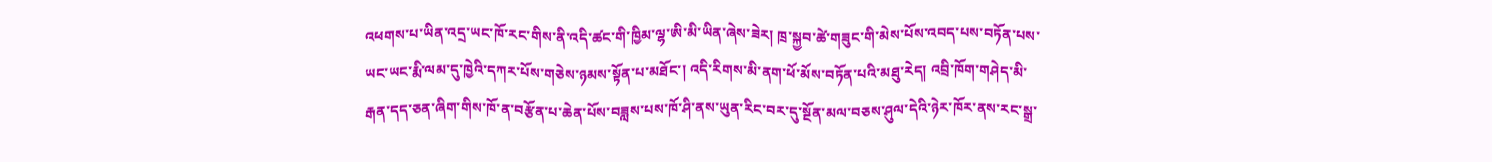འཕགས་པ་ཡིན་འདྲ་ཡང་ཁོ་རང་གིས་ནི་འདི་ཚང་གི་ཁྱིམ་ལྷ་ཨི་མི་ཡིན་ཞེས་ཟེར། ཁྲ་སྐྱབ་ཚེ་གཟུང་གི་མེས་པོས་འབད་པས་བཏོན་པས་ཡང་ཡང་རྨི་ལམ་དུ་ཁྱེའི་དཀར་པོས་གཅེས་ཉམས་སྟོན་པ་མཐོང་། འདི་རིགས་མི་ནག་ཕོ་མོས་བཏོན་པའི་མཐུ་རེད། འབྲི་ཁོག་གཤེད་མི་རྒན་དད་ཅན་ཞིག་གིས་ཁོ་ན་བརྩོན་པ་ཆེན་པོས་བཟླས་པས་ཁོ་ཤི་ནས་ཡུན་རིང་བར་དུ་སྔོན་མལ་བཅས་ཤུལ་དེའི་ཉེར་ཁོར་ནས་རང་སྒྲ་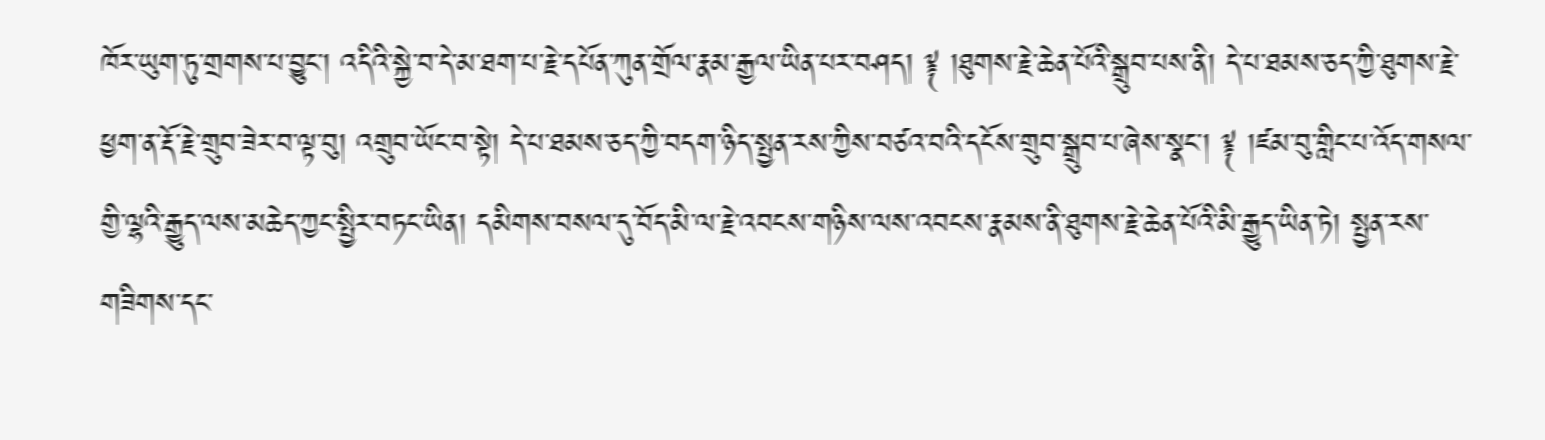ཁོར་ཡུག་ཏུ་གྲགས་པ་བྱུང་། འདིའི་སྐྱེ་བ་དེ་མ་ཐག་པ་རྗེ་དཔོན་ཀུན་གྲོལ་རྣམ་རྒྱལ་ཡིན་པར་བཤད། ༈ །ཐུགས་རྗེ་ཆེན་པོའི་སྒྲུབ་པས་ནི། དེ་པ་ཐམས་ཅད་ཀྱི་ཐུགས་རྗེ་ཕྱག་ན་རྡོ་རྗེ་གྲུབ་ཟེར་བ་ལྟ་བུ། འགྲུབ་ཡོང་བ་སྟེ། དེ་པ་ཐམས་ཅད་ཀྱི་བདག་ཉིད་སྤྱན་རས་ཀྱིས་བཙའ་བའི་དངོས་གྲུབ་སྒྲུབ་པ་ཞེས་སྣང་། ༈ །ཛམ་བུ་གླིང་པ་འོད་གསལ་གྱི་ལྷའི་རྒྱུད་ལས་མཆེད་ཀྱང་སྤྱིར་བཏང་ཡིན། དམིགས་བསལ་དུ་བོད་མི་ལ་རྗེ་འབངས་གཉིས་ལས་འབངས་རྣམས་ནི་ཐུགས་རྗེ་ཆེན་པོའི་མི་རྒྱུད་ཡིན་ཏེ། སྤྱན་རས་གཟིགས་དང་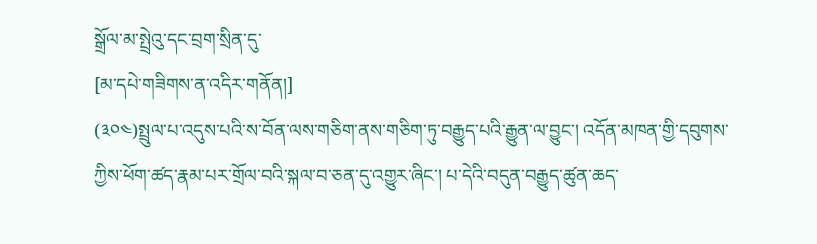སྒྲོལ་མ་སྤྲེའུ་དང་བྲག་སྲིན་དུ་
[མ་དཔེ་གཟིགས་ན་འདིར་གནོན།]
(༣༠༤)སྤྲུལ་པ་འདུས་པའི་ས་བོན་ལས་གཅིག་ནས་གཅིག་ཏུ་བརྒྱུད་པའི་རྒྱུན་ལ་བྱུང་། འདོན་མཁན་གྱི་དབུགས་ཀྱིས་ཕོག་ཚད་རྣམ་པར་གྲོལ་བའི་སྐལ་བ་ཅན་དུ་འགྱུར་ཞིང་། པ་དེའི་བདུན་བརྒྱུད་ཚུན་ཆད་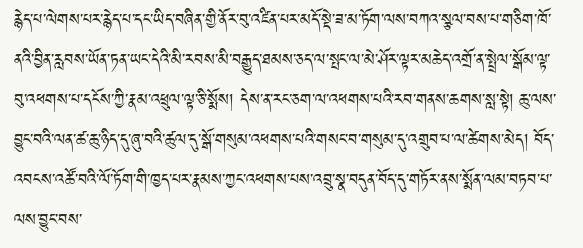རྙེད་པ་ལེགས་པར་རྙེད་པ་དང་ཡིད་བཞིན་གྱི་ནོར་བུ་འཛིན་པར་མདོ་སྡེ་ཟ་མ་ཏོག་ལས་བཀའ་སྩལ་བས་པ་གཅིག་ཁོ་ནའི་བྱིན་རླབས་ཡོན་ཏན་ཡང་དེའི་མི་རབས་མི་བརྒྱུད་ཐམས་ཅད་ལ་སྤང་ལ་མེ་ཤོར་ལྟར་མཆེད་འགྲོ་ན་སྤྲེལ་སྒོམ་ལྟ་བུ་འཕགས་པ་དངོས་ཀྱི་རྣམ་འཕྲུལ་ལྟ་ཅི་སྨོས། དེས་ན་རང་ཅག་ལ་འཕགས་པའི་རབ་གནས་ཆགས་སླ་སྟེ། ཆུ་ལས་བྱུང་བའི་ལན་ཚ་ཆུ་ཉིད་དུ་ཞུ་བའི་ཚུལ་དུ་སྒོ་གསུམ་འཕགས་པའི་གསང་བ་གསུམ་དུ་འགྲུབ་པ་ལ་ཚེགས་མེད། བོད་འབངས་འཚོ་བའི་ལོ་ཏོག་གི་ཁྱད་པར་རྣམས་ཀྱང་འཕགས་པས་འབྲུ་སྣ་བདུན་བོད་དུ་གཏོར་ནས་སྨོན་ལམ་བཏབ་པ་ལས་བྱུང་བས་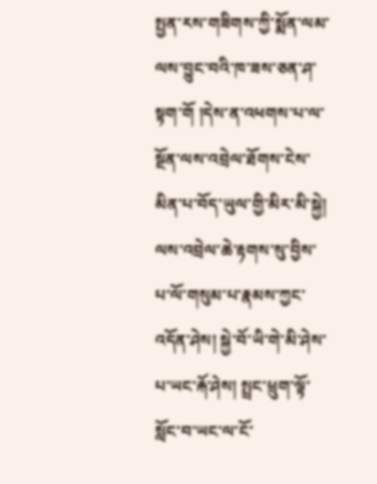སྤྱན་རས་གཟིགས་ཀྱི་སྨོན་ལམ་ལས་བྱུང་བའི་ཁ་ཟས་ཅན་ཤ་སྟག་གོ །དེས་ན་འཕགས་པ་ལ་སྔོན་ལས་འབྲེལ་ཐོགས་ངེས་མིན་པ་བོད་ཡུལ་གྱི་མིར་མི་སྐྱེ། ལས་འབྲེལ་ཆེ་རྟགས་སུ་བྱིས་པ་ལོ་གསུམ་པ་རྣམས་ཀྱང་འདོན་ཤེས། སྐྱེ་བོ་ཡི་གེ་མི་ཤེས་པ་ཡང་རྐོ་ཤེས། སྤྲང་ཕྲུག་ལྟོ་སློང་བ་ཡང་ལ་ངོ་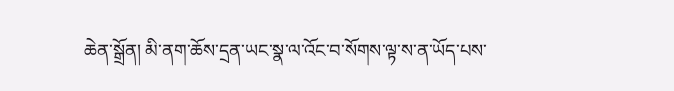ཆེན་སྒྲོན། མི་ནག་ཆོས་དྲན་ཡང་སྣ་ལ་འོང་བ་སོགས་ལྟ་ས་ན་ཡོད་པས་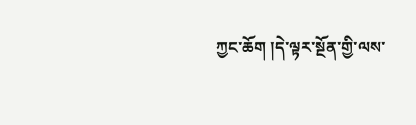ཀྱང་ཆོག །དེ་ལྟར་སྔོན་གྱི་ལས་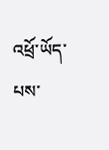འཕྲོ་ཡོད་པས་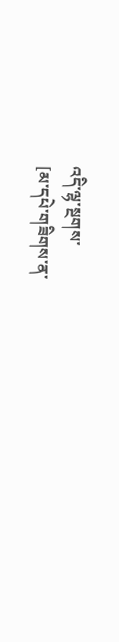འདི་ལྷ་སྔགས་
[མ་དཔེ་གཟིགས་ན་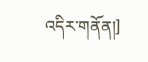འདིར་གནོན།]